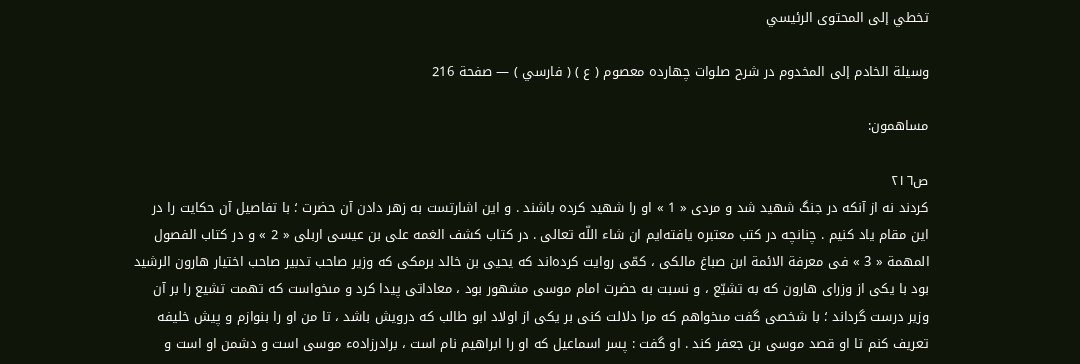تخطي إلى المحتوى الرئيسي

وسيلة الخادم إلى المخدوم در شرح صلوات چهارده معصوم ( ع ) ( فارسي ) — صفحة 216

مساهمون:

ص٢١٦
كردند نه از آنكه در جنگ شهيد شد و مردى « 1 » او را شهيد كرده باشند . و اين اشارتست به زهر دادن آن حضرت ؛ با تفاصيل آن حكايت را در اين مقام ياد كنيم . چنانچه در كتب معتبره يافته‌ايم ان شاء اللّه تعالى . در كتاب كشف الغمه على بن عيسى اربلى « 2 » و در كتاب الفصول المهمة « 3 » فى معرفة الائمة ابن صباغ مالكى ، كمّى روايت كرده‌اند كه يحيى بن خالد برمكى كه وزير صاحب تدبير صاحب اختيار هارون الرشيد بود با يكى از وزراى هارون كه به تشيّع ، و نسبت به حضرت امام موسى مشهور بود ، معاداتى پيدا كرد و مىخواست كه تهمت تشيع را بر آن وزير درست گرداند ؛ با شخصى گفت مىخواهم كه مرا دلالت كنى بر يكى از اولاد ابو طالب كه درويش باشد ، تا من او را بنوازم و پيش خليفه تعريف كنم تا او قصد موسى بن جعفر كند . او گفت : پسر اسماعيل كه او را ابراهيم نام است ، برادرزادهء موسى است و دشمن او است و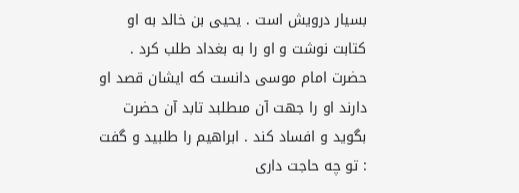بسيار درويش است . يحيى بن خالد به او كتابت نوشت و او را به بغداد طلب كرد . حضرت امام موسى دانست كه ايشان قصد او دارند او را جهت آن مىطلبد تابد آن حضرت بگويد و افساد كند . ابراهيم را طلبيد و گفت : تو چه حاجت دارى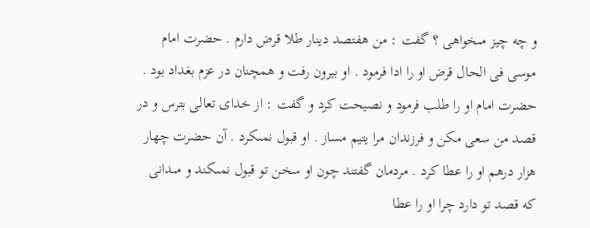و چه چيز مىخواهى ؟ گفت : من هفتصد دينار طلا قرض دارم . حضرت امام موسى فى الحال قرض او را ادا فرمود . او بيرون رفت و همچنان در عزم بغداد بود . حضرت امام او را طلب فرمود و نصيحت كرد و گفت : از خداى تعالى بترس و در قصد من سعى مكن و فرزندان مرا يتيم مساز . او قبول نمىكرد . آن حضرت چهار هزار درهم او را عطا كرد . مردمان گفتند چون او سخن تو قبول نمىكند و مىدانى كه قصد تو دارد چرا او را عطا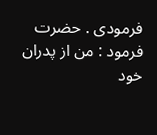فرمودى . حضرت فرمود : من از پدران خود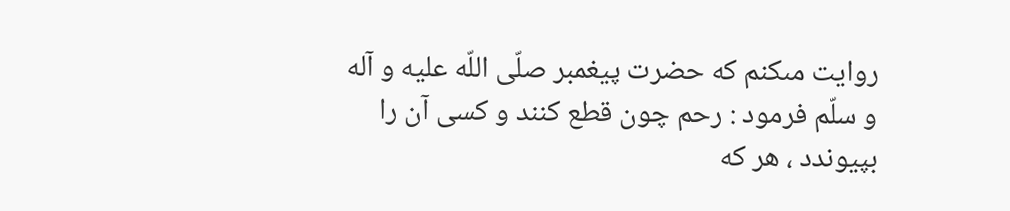روايت مىكنم كه حضرت پيغمبر صلّى اللّه عليه و آله و سلّم فرمود : رحم چون قطع كنند و كسى آن را بپيوندد ، هر كه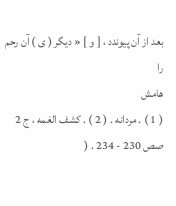بعد از آن پيوندد ، [ و ] « ديگر ( ى ) آن رحم را
هامش
( 1 ) . مردانه . ( 2 ) . كشف الغمه ، ج 2 صص 230 - 234 . (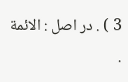3 ) . در اصل : الائمة .